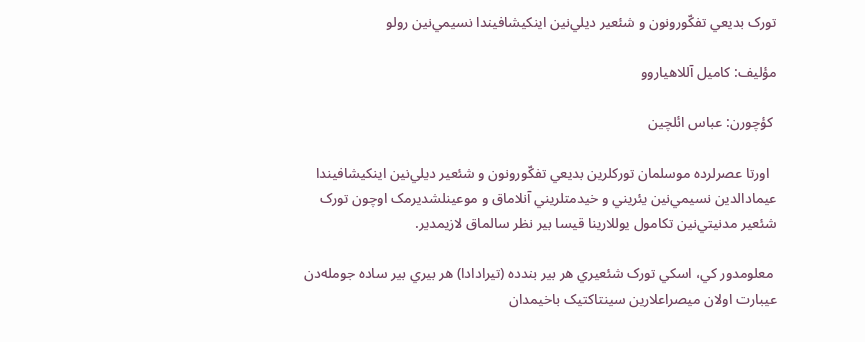تورک بديعي تفکّورونون و شئعیر ديلي‌نين اينکيشافيندا نسيمي‌نين رولو

مؤليف: کاميل آللاهياروو

 کؤچورن: عباس ائلچین

  اورتا عصرلرده موسلمان تورکلرين بديعي تفکّورونون و شئعیر ديلي‌نين اينکيشافيندا عیمادالدین نسيمي‌نين يئريني و خيدمتلريني آنلاماق و موعينلشديرمک اوچون تورک شئعیر مدنيتي‌نين تکامول يوللارينا قيسا بير نظر سالماق لازيمدير.

 معلومدور کي، اسکي تورک شئعیري هر بير بندده (تيرادادا) هر بيري بير ساده جومله‌دن عيبارت اولان ميصراعلارين سينتاکتيک باخيمدان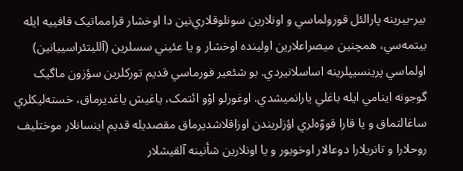بير-بيرينه پارالئل قورولماسي و اونلارين سونلوقلاري‌نين دا اوخشار قرامماتيک قافييه ايله بيتمه‌سي، همچنين ميصراعلارين اولينده اوخشار و يا عئيني سسلرين (آلليتئراسييا‌نين) اولماسي پرينسيپلرينه اساسلانيردي. بو شئعیر فورماسي قديم تورکلرين سؤزون ماگيک گوجونه اينامي ايله باغلي يارانميشدي. اوغورلو اوْو ائتمک، ياغيش ياغديرماق، خسته‌ليکلري ساغالتماق و يا قارا قووّه‌لري اؤزلريندن اوزاقلاشديرماق مقصديله قديم اينسانلار موختليف روحلارا و تانريلارا دوعالار اوخويور و يا اونلارين شأنينه آلقيشلار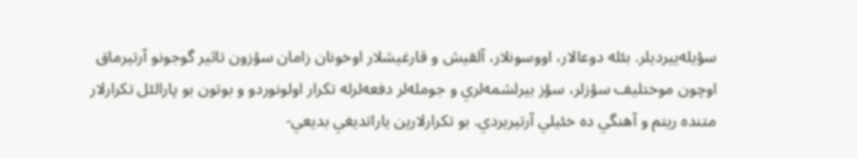سؤيله‌ييرديلر. بئله دوعالار، اووسونلار، آلقيش و قارغيشلار اوخونان زامان سؤزون تاثير گوجونو آرتيرماق اوچون موختليف سؤزلر، سؤز بيرلشمه‌لري و جومله‌لر دفعه‌لرله تکرار اولونوردو و بوتون بو پارالئل تکرارلار متنده ريتم و آهنگي ده خئيلي آرتيريردي. بو تکرارلارين ياراتديغي بديعي-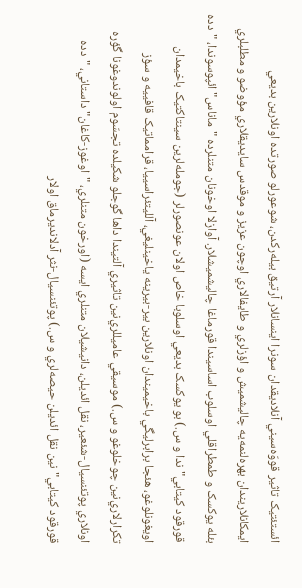ائستئتيک تاثير قووّه‌سيني آنلاديقدان سونرا اينسانلار آرتيق بيله‌رکدن، شوعورلو صورتده اونلارين بديعي ايمکانلاريندان بهره‌لنمه‌يه چاليشميش و اؤزلري و طايفالاري اوچون عزيز و موقدس سايديقلاري مؤوضو و مطلبلري بئله يوکسک و طمطراقلي اوسلوب اساسيندا قورماغا چاليشميشلار. آوازلا اوخونان متنلرده "ماناس" ائپوسوندا، "دده قورقود کيتابي"ندا و س.) بو يوکسک بديعي اوسلوبا خاص اولان عونصورلر (جومله‌لرين سينتاکتيک باخيمدان اويغونلوغو، هئجا برابرليگي باخيميندان اونلارين بير-بيرينه ياخينليغي، آلليتئراسييا، قرامماتيک قافييه و سؤز تکرارلاري‌نين چوخلوغو و س.) موسيقي عاميللري‌نين تاثيري آلتيندا داها گوجلو شکيلده تجسّوم اولوندوغونا گؤره اونلاري پوتئنسيال-شئعیر، نقل ائديلن، دانيشيلان متنلري ايسه (اورخون متنلري، "اوغوز-کاغان" داستاني، "دده قورقود کيتابي"نين نقل ائديلن حيصه‌لري و س.) پوتئنسيال-نثر آدلانديرماق اولار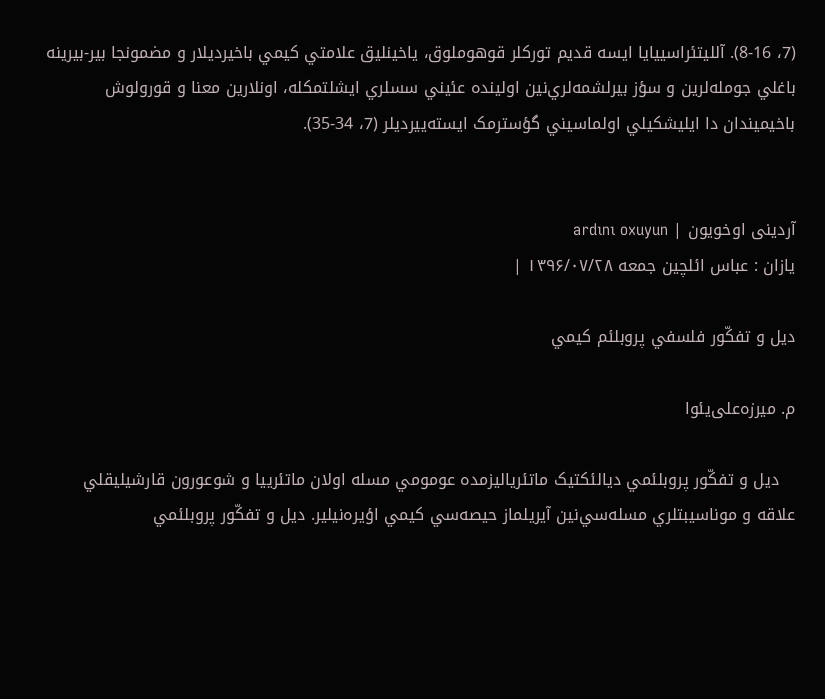(7، 8-16). آلليتئراسييايا ايسه قديم تورکلر قوهوملوق، ياخينليق علامتي کيمي باخيرديلار و مضمونجا بير-بيرينه باغلي جومله‌لرين و سؤز بيرلشمه‌لري‌نين اولينده عئيني سسلري ايشلتمکله، اونلارين معنا و قورولوش باخيميندان دا ايليشکيلي اولماسيني گؤسترمک ايسته‌ييرديلر (7، 34-35).


آردينی اوخويون | ardını oxuyun
يازان : عباس ائلچین جمعه ۱۳۹۶/۰۷/۲۸ |

ديل و تفکّور فلسفي پروبلئم کيمي

م. ميرزه‌علی‌یئوا‌

   ديل و تفکّور پروبلئمي ديالئکتيک ماتئرياليزمده عومومي مسله اولان ماتئرييا و شوعورون قارشيليقلي علاقه و موناسيبتلري مسله‌سي‌نين آيريلماز حيصه‌سي کيمي اؤيره‌نيلير. ديل و تفکّور پروبلئمي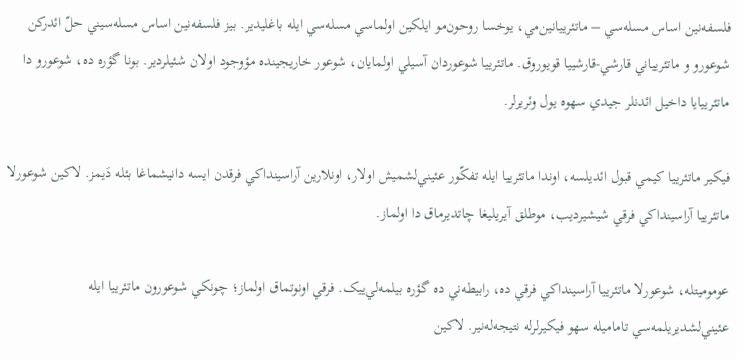فلسفه‌نين اساس مسله‌سي – ماتئرييانين‌مي، يوخسا روحون‌مو ايلکين اولماسي مسله‌سي ايله باغليدير. بيز فلسفه‌نين اساس مسله‌سيني حلّ ائدرکن شوعورو و ماتئريياني قارشي-قارشييا قويوروق. ماتئرييا شوعوردان آسيلي اولمايان، شوعور خاريجينده مؤوجود اولان شئيلردير. بونا گؤره ده، شوعورو دا ماتئرييايا داخيل ائدنلر جيدي سهوه يول وئريرلر.

فيکير ماتئرييا کيمي قبول ائديلسه، اوندا ماتئرييا ايله تفکّور عئيني‌لشميش اولار، اونلارين آراسينداکي فرقدن ايسه دانيشماغا بئله دَيمز. لاکين شوعورلا ماتئرييا آراسينداکي فرقي شيشيرديب، موطلق آيريليغا چاتديرماق دا اولماز.

عوموميتله، شوعورلا ماتئرييا آراسينداکي فرقي ده، رابيطه‌ني ده گؤره بيلمه‌لي‌یيک. فرقي اونوتماق اولماز؛ چونکي شوعورون ماتئرييا ايله عئيني‌لشديريلمه‌سي تاماميله سهو فيکيرلرله نتيجه‌له‌نير. لاکين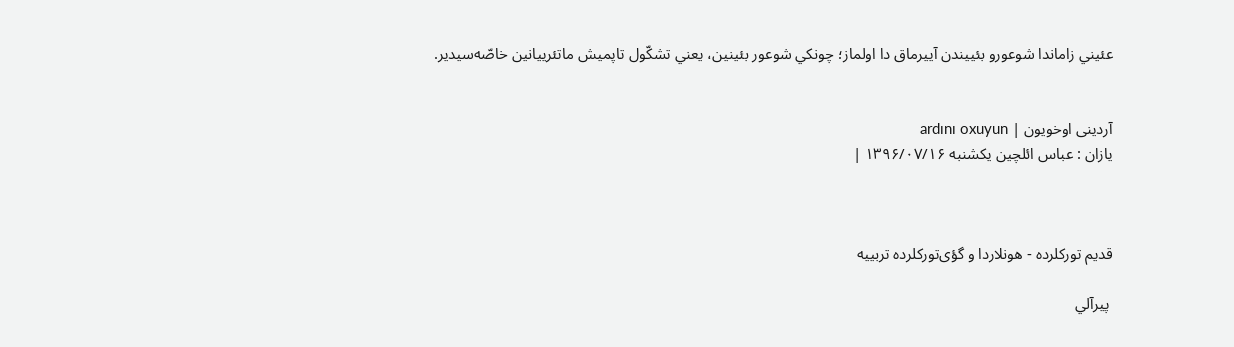عئيني زاماندا شوعورو بئييندن آييرماق دا اولماز؛ چونکي شوعور بئينين، يعني تشکّول تاپميش ماتئرييانين خاصّه‌سيدير.


آردينی اوخويون | ardını oxuyun
يازان : عباس ائلچین یکشنبه ۱۳۹۶/۰۷/۱۶ |



قديم تورکلرده - هونلاردا و گؤی‌تورکلرده تربييه

 پيرآلي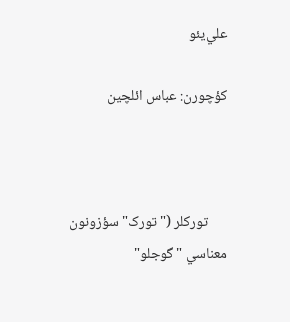علي‌يئو

کؤچورن: عباس ائلچین



      تورکلر ("تورک" سؤزونون معناسي "گوجلو"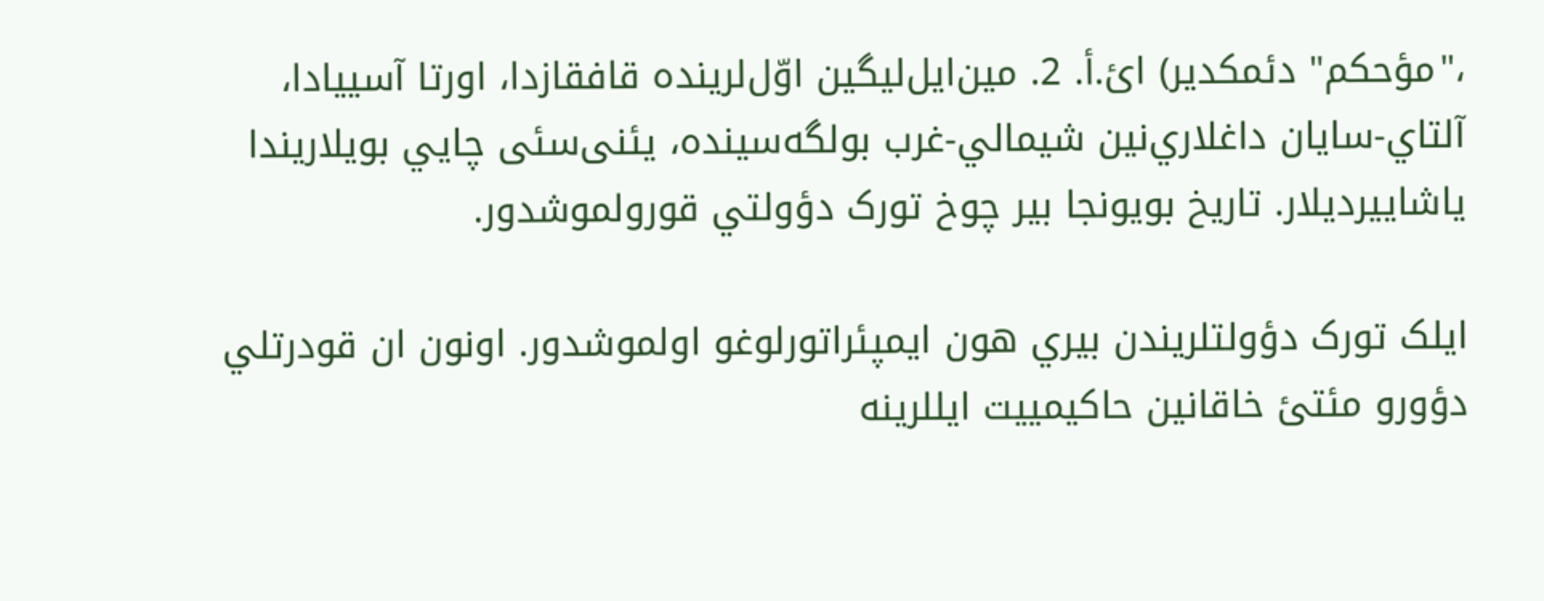،"مؤحکم" دئمکدير) ائ.أ. 2. مين‌ايل‌ليگين اوّل‌لرينده قافقازدا، اورتا آسییادا، آلتاي-سايان داغلاري‌‌نين شيمالي-غرب بولگه‌سينده، یئنی‌سئی چايي بويلاريندا ياشاييرديلار. تاريخ بويونجا بير چوخ تورک دؤولتي قورولموشدور.

ايلک تورک دؤولتلريندن بيري هون ايمپئراتورلوغو اولموشدور. اونون ان قودرتلي دؤورو مئتئ خاقا‌‌نين حاکيمیيت ايللرينه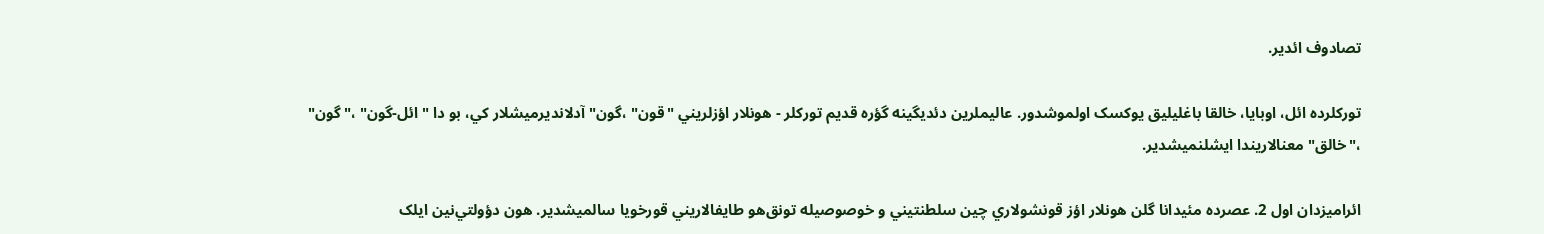تصادوف ائدير.

تورکلرده ائل، اوبايا، خالقا باغليليق يوکسک اولموشدور. عاليملرين دئديگينه گؤره قديم تورکلر - هونلار اؤزلريني "قون" ،گون" آدلانديرميشلار کي، بو دا "ائل-گون" ،"گون" ،"خالق" معنالاريندا ايشلنميشدير.

ائراميزدان اول 2. عصرده مئيدانا گلن هونلار اؤز قونشولاري چين سلطنتيني و خوصوصيله تونق‌هو طايفالاريني قورخويا سالميشدير. هون دؤولتي‌‌نين ايلک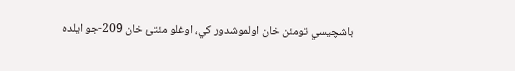باشچيسي تومئن خان اولموشدور کي، اوغلو مئتئ خان 209-جو ايلده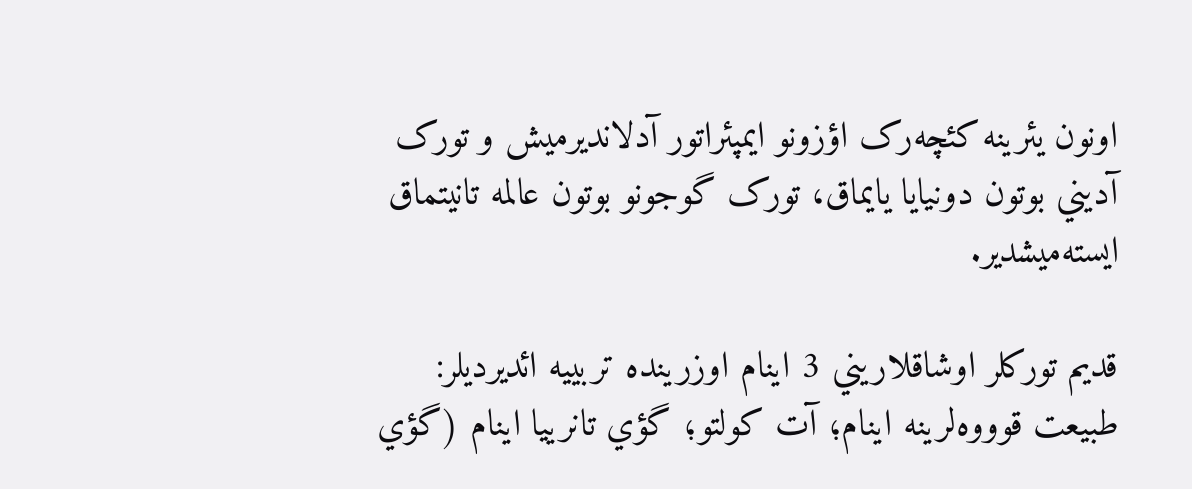اونون يئرينه کئچه‌رک اؤزونو ايمپئراتور آدلانديرميش و تورک آديني بوتون دونيايا يايماق، تورک گوجونو بوتون عالمه تانيتماق ايسته‌ميشدير.

قديم تورکلر اوشاقلاريني 3 اينام اوزرينده تربييه ائديرديلر: طبیعت قوووه‌لرينه اينام؛ آت کولتو؛ گؤي تانرييا اينام (گؤي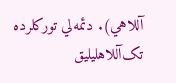آللاهي). دئمه‌لي تورکلرده تک‌آللاهليليق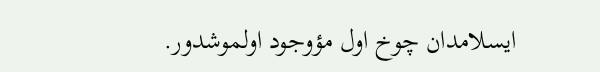ايسلامدان چوخ اول مؤوجود اولموشدور.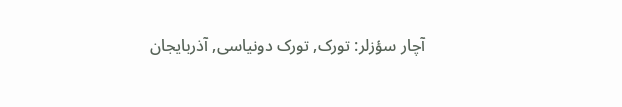آچار سؤزلر: تورک, تورک دونیاسی, آذربایجان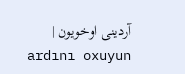آردينی اوخويون | ardını oxuyun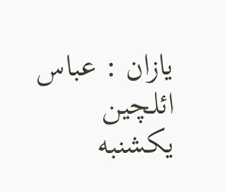يازان : عباس ائلچین یکشنبه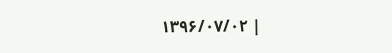۱۳۹۶/۰۷/۰۲ |